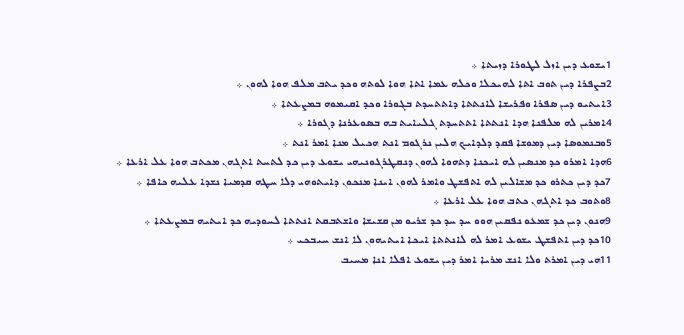1ܝܫܘܥ ܕܝܢ ܐܙܠ ܠܛܘܪܐ ܕܙܝܬܐ ܀
2ܒܨܦܪܐ ܕܝܢ ܬܘܒ ܐܬܐ ܠܗܝܟܠܐ ܘܟܠܗ ܥܡܐ ܐܬܐ ܗܘܐ ܠܘܬܗ ܘܟܕ ܝܬܒ ܡܠܦ ܗܘܐ ܠܗܘܢ ܀
3ܐܝܬܝܘ ܕܝܢ ܤܦܪܐ ܘܦܪܝܫܐ ܠܐܢܬܬܐ ܕܐܬܬܚܕܬ ܒܓܘܪܐ ܘܟܕ ܐܩܝܡܘܗ ܒܡܨܥܬܐ ܀
4ܐܡܪܝܢ ܠܗ ܡܠܦܢܐ ܗܕܐ ܐܢܬܬܐ ܐܬܬܚܕܬ ܓܠܝܐܝܬ ܒܗ ܒܤܘܥܪܢܐ ܕܓܘܪܐ ܀
5ܘܒܢܡܘܤܐ ܕܝܢ ܕܡܘܫܐ ܦܩܕ ܕܠܕܐܝܟ ܗܠܝܢ ܢܪܓܘܡ ܐܢܬ ܗܟܝܠ ܡܢܐ ܐܡܪ ܐܢܬ ܀
6ܗܕܐ ܐܡܪܘ ܟܕ ܡܢܤܝܢ ܠܗ ܐܝܟܢܐ ܕܬܗܘܐ ܠܗܘܢ ܕܢܩܛܪܓܘܢܝܗܝ ܝܫܘܥ ܕܝܢ ܟܕ ܠܬܚܬ ܐܬܓܗܢ ܡܟܬܒ ܗܘܐ ܥܠ ܐܪܥܐ ܀
7ܟܕ ܕܝܢ ܟܬܪܘ ܟܕ ܡܫܐܠܝܢ ܠܗ ܐܬܦܫܛ ܘܐܡܪ ܠܗܘܢ ܐܝܢܐ ܡܢܟܘܢ ܕܐܝܬܘܗܝ ܕܠܐ ܚܛܗ ܩܕܡܝܐ ܢܫܕܐ ܥܠܝܗ ܟܐܦܐ ܀
8ܘܬܘܒ ܟܕ ܐܬܓܗܢ ܟܬܒ ܗܘܐ ܥܠ ܐܪܥܐ ܀
9ܗܢܘܢ ܕܝܢ ܟܕ ܫܡܥܘ ܢܦܩܝܢ ܗܘܘ ܚܕ ܚܕ ܟܕ ܫܪܝܘ ܡܢ ܩܫܝܫܐ ܘܐܫܬܒܩܬ ܐܢܬܬܐ ܠܚܘܕܝܗ ܟܕ ܐܝܬܝܗ ܒܡܨܥܬܐ ܀
10ܟܕ ܕܝܢ ܐܬܦܫܛ ܝܫܘܥ ܐܡܪ ܠܗ ܠܐܢܬܬܐ ܐܝܟܐ ܐܝܬܝܗܘܢ ܠܐ ܐܢܫ ܚܝܒܟܝ ܀
11ܗܝ ܕܝܢ ܐܡܪܬ ܘܠܐ ܐܢܫ ܡܪܝܐ ܐܡܪ ܕܝܢ ܝܫܘܥ ܐܦܠܐ ܐܢܐ ܡܚܝܒ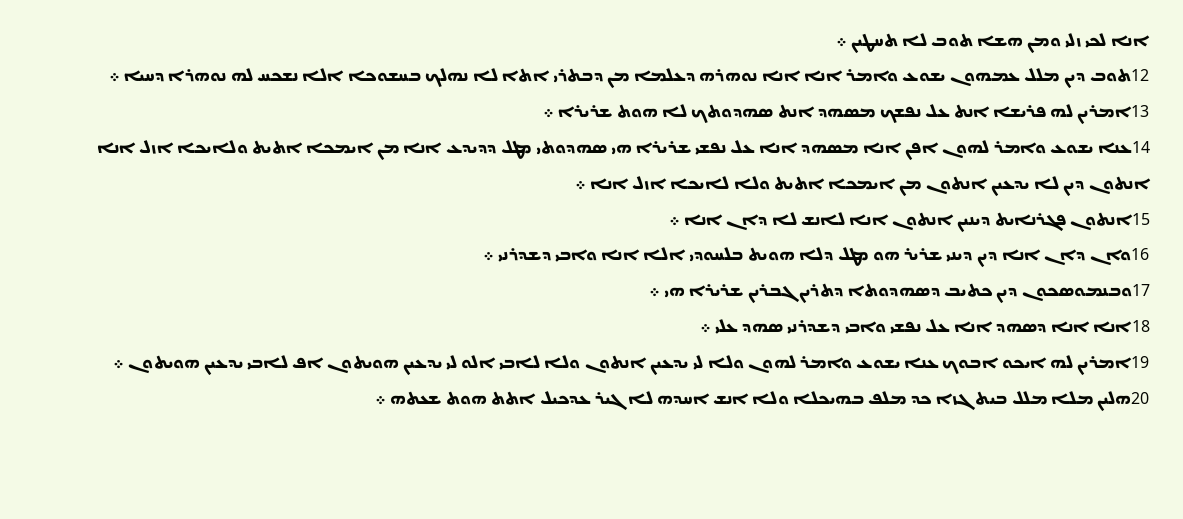ܐܢܐ ܠܟܝ ܙܠܝ ܘܡܢ ܗܫܐ ܬܘܒ ܠܐ ܬܚܛܝܢ ܀
12ܬܘܒ ܕܝܢ ܡܠܠ ܥܡܗܘܢ ܝܫܘܥ ܘܐܡܪ ܐܢܐ ܐܢܐ ܢܘܗܪܗ ܕܥܠܡܐ ܡܢ ܕܒܬܪܝ ܐܬܐ ܠܐ ܢܗܠܟ ܒܚܫܘܟܐ ܐܠܐ ܢܫܟܚ ܠܗ ܢܘܗܪܐ ܕܚܝܐ ܀
13ܐܡܪܝܢ ܠܗ ܦܪܝܫܐ ܐܢܬ ܥܠ ܢܦܫܟ ܡܤܗܕ ܐܢܬ ܤܗܕܘܬܟ ܠܐ ܗܘܬ ܫܪܝܪܐ ܀
14ܥܢܐ ܝܫܘܥ ܘܐܡܪ ܠܗܘܢ ܐܦܢ ܐܢܐ ܡܤܗܕ ܐܢܐ ܥܠ ܢܦܫܝ ܫܪܝܪܐ ܗܝ ܤܗܕܘܬܝ ܡܛܠ ܕܕܝܕܥ ܐܢܐ ܡܢ ܐܝܡܟܐ ܐܬܝܬ ܘܠܐܝܟܐ ܐܙܠ ܐܢܐ ܐܢܬܘܢ ܕܝܢ ܠܐ ܝܕܥܝܢ ܐܢܬܘܢ ܡܢ ܐܝܡܟܐ ܐܬܝܬ ܘܠܐ ܠܐܝܟܐ ܐܙܠ ܐܢܐ ܀
15ܐܢܬܘܢ ܦܓܪܢܐܝܬ ܕܝܢܝܢ ܐܢܬܘܢ ܐܢܐ ܠܐܢܫ ܠܐ ܕܐܢ ܐܢܐ ܀
16ܘܐܢ ܕܐܢ ܐܢܐ ܕܝܢ ܕܝܢܝ ܫܪܝܪ ܗܘ ܡܛܠ ܕܠܐ ܗܘܝܬ ܒܠܚܘܕܝ ܐܠܐ ܐܢܐ ܘܐܒܝ ܕܫܕܪܢܝ ܀
17ܘܒܢܡܘܤܟܘܢ ܕܝܢ ܟܬܝܒ ܕܤܗܕܘܬܐ ܕܬܪܝܢ ܓܒܪܝܢ ܫܪܝܪܐ ܗܝ ܀
18ܐܢܐ ܐܢܐ ܕܤܗܕ ܐܢܐ ܥܠ ܢܦܫܝ ܘܐܒܝ ܕܫܕܪܢܝ ܤܗܕ ܥܠܝ ܀
19ܐܡܪܝܢ ܠܗ ܐܝܟܘ ܐܒܘܟ ܥܢܐ ܝܫܘܥ ܘܐܡܪ ܠܗܘܢ ܘܠܐ ܠܝ ܝܕܥܝܢ ܐܢܬܘܢ ܘܠܐ ܠܐܒܝ ܐܠܘ ܠܝ ܝܕܥܝܢ ܗܘܝܬܘܢ ܐܦ ܠܐܒܝ ܝܕܥܝܢ ܗܘܝܬܘܢ ܀
20ܗܠܝܢ ܡܠܐ ܡܠܠ ܒܝܬ ܓܙܐ ܟܕ ܡܠܦ ܒܗܝܟܠܐ ܘܠܐ ܐܢܫ ܐܚܕܗ ܠܐ ܓܝܪ ܥܕܟܝܠ ܐܬܬ ܗܘܬ ܫܥܬܗ ܀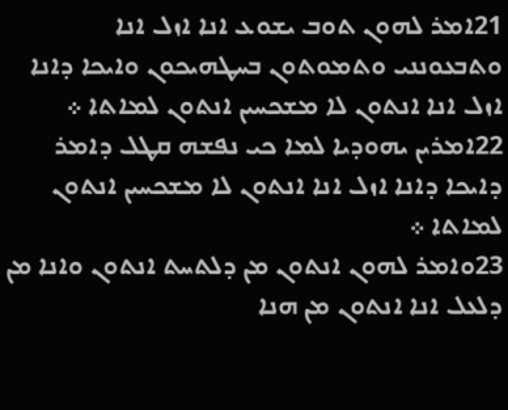21ܐܡܪ ܠܗܘܢ ܬܘܒ ܝܫܘܥ ܐܢܐ ܐܙܠ ܐܢܐ ܘܬܒܥܘܢܢܝ ܘܬܡܘܬܘܢ ܒܚܛܗܝܟܘܢ ܘܐܝܟܐ ܕܐܢܐ ܐܙܠ ܐܢܐ ܐܢܬܘܢ ܠܐ ܡܫܟܚܝܢ ܐܢܬܘܢ ܠܡܐܬܐ ܀
22ܐܡܪܝܢ ܝܗܘܕܝܐ ܠܡܐ ܟܝ ܢܦܫܗ ܩܛܠ ܕܐܡܪ ܕܐܝܟܐ ܕܐܢܐ ܐܙܠ ܐܢܐ ܐܢܬܘܢ ܠܐ ܡܫܟܚܝܢ ܐܢܬܘܢ ܠܡܐܬܐ ܀
23ܘܐܡܪ ܠܗܘܢ ܐܢܬܘܢ ܡܢ ܕܠܬܚܬ ܐܢܬܘܢ ܘܐܢܐ ܡܢ ܕܠܥܠ ܐܢܐ ܐܢܬܘܢ ܡܢ ܗܢܐ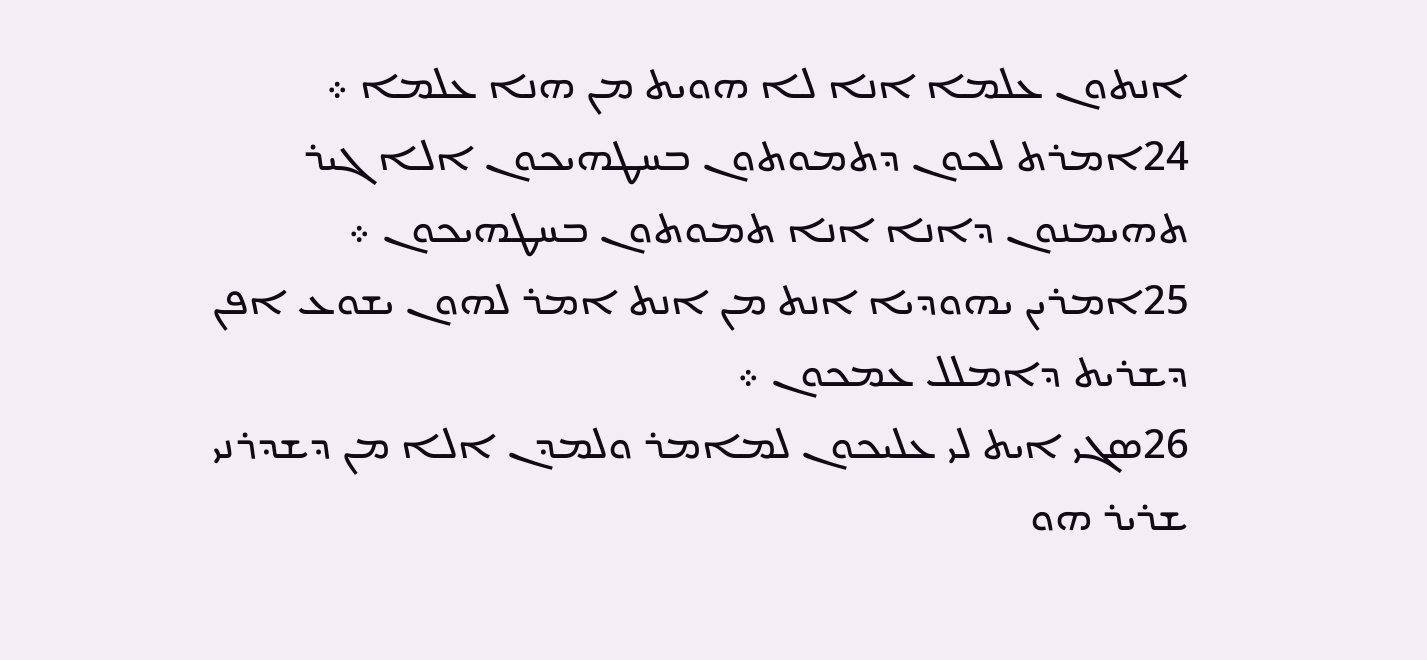ܐܢܬܘܢ ܥܠܡܐ ܐܢܐ ܠܐ ܗܘܝܬ ܡܢ ܗܢܐ ܥܠܡܐ ܀
24ܐܡܪܬ ܠܟܘܢ ܕܬܡܘܬܘܢ ܒܚܛܗܝܟܘܢ ܐܠܐ ܓܝܪ ܬܗܝܡܢܘܢ ܕܐܢܐ ܐܢܐ ܬܡܘܬܘܢ ܒܚܛܗܝܟܘܢ ܀
25ܐܡܪܝܢ ܝܗܘܕܝܐ ܐܢܬ ܡܢ ܐܢܬ ܐܡܪ ܠܗܘܢ ܝܫܘܥ ܐܦܢ ܕܫܪܝܬ ܕܐܡܠܠ ܥܡܟܘܢ ܀
26ܤܓܝ ܐܝܬ ܠܝ ܥܠܝܟܘܢ ܠܡܐܡܪ ܘܠܡܕܢ ܐܠܐ ܡܢ ܕܫܕܪܢܝ ܫܪܝܪ ܗܘ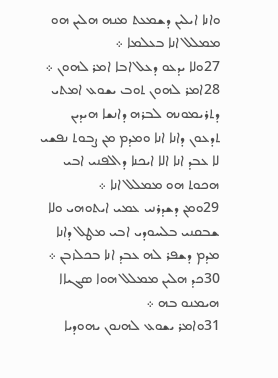ܘܐܢܐ ܐܝܠܝܢ ܕܫܡܥܬ ܡܢܗ ܗܠܝܢ ܗܘ ܡܡܠܠ ܐܢܐ ܒܥܠܡܐ ܀
27ܘܠܐ ܝܕܥܘ ܕܥܠ ܐܒܐ ܐܡܪ ܠܗܘܢ ܀
28ܐܡܪ ܠܗܘܢ ܬܘܒ ܝܫܘܥ ܐܡܬܝ ܕܬܪܝܡܘܢܗ ܠܒܪܗ ܕܐܢܫܐ ܗܝܕܝܢ ܬܕܥܘܢ ܕܐܢܐ ܐܢܐ ܘܡܕܡ ܡܢ ܨܒܘܬ ܢܦܫܝ ܠܐ ܥܒܕ ܐܢܐ ܐܠܐ ܐܝܟܢܐ ܕܐܠܦܢܝ ܐܒܝ ܗܟܘܬ ܗܘ ܡܡܠܠ ܐܢܐ ܀
29ܘܡܢ ܕܫܕܪܢܝ ܥܡܝ ܐܝܬܘܗܝ ܘܠܐ ܫܒܩܢܝ ܒܠܚܘܕܝ ܐܒܝ ܡܛܠ ܕܐܢܐ ܡܕܡ ܕܫܦܪ ܠܗ ܥܒܕ ܐܢܐ ܒܟܠܙܒܢ ܀
30ܟܕ ܗܠܝܢ ܡܡܠܠ ܗܘܐ ܤܓܝܐܐ ܗܝܡܢܘ ܒܗ ܀
31ܘܐܡܪ ܝܫܘܥ ܠܗܢܘܢ ܝܗܘܕܝܐ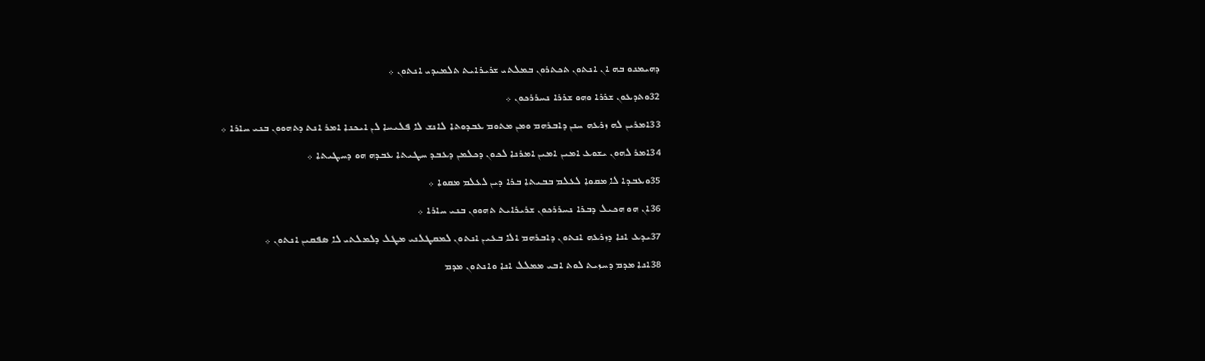ܕܗܝܡܢܘ ܒܗ ܐܢ ܐܢܬܘܢ ܬܟܬܪܘܢ ܒܡܠܬܝ ܫܪܝܪܐܝܬ ܬܠܡܝܕܝ ܐܢܬܘܢ ܀
32ܘܬܕܥܘܢ ܫܪܪܐ ܘܗܘ ܫܪܪܐ ܢܚܪܪܟܘܢ ܀
33ܐܡܪܝܢ ܠܗ ܙܪܥܗ ܚܢܢ ܕܐܒܪܗܡ ܘܡܢ ܡܬܘܡ ܥܒܕܘܬܐ ܠܐܢܫ ܠܐ ܦܠܝܚܐ ܠܢ ܐܝܟܢܐ ܐܡܪ ܐܢܬ ܕܬܗܘܘܢ ܒܢܝ ܚܐܪܐ ܀
34ܐܡܪ ܠܗܘܢ ܝܫܘܥ ܐܡܝܢ ܐܡܝܢ ܐܡܪܢܐ ܠܟܘܢ ܕܟܠܡܢ ܕܥܒܕ ܚܛܝܬܐ ܥܒܕܗ ܗܘ ܕܚܛܝܬܐ ܀
35ܘܥܒܕܐ ܠܐ ܡܩܘܐ ܠܥܠܡ ܒܒܝܬܐ ܒܪܐ ܕܝܢ ܠܥܠܡ ܡܩܘܐ ܀
36ܐܢ ܗܘ ܗܟܝܠ ܕܒܪܐ ܢܚܪܪܟܘܢ ܫܪܝܪܐܝܬ ܬܗܘܘܢ ܒܢܝ ܚܐܪܐ ܀
37ܝܕܥ ܐܢܐ ܕܙܪܥܗ ܐܢܬܘܢ ܕܐܒܪܗܡ ܐܠܐ ܒܥܝܢ ܐܢܬܘܢ ܠܡܩܛܠܢܝ ܡܛܠ ܕܠܡܠܬܝ ܠܐ ܤܦܩܝܢ ܐܢܬܘܢ ܀
38ܐܢܐ ܡܕܡ ܕܚܙܝܬ ܠܘܬ ܐܒܝ ܡܡܠܠ ܐܢܐ ܘܐܢܬܘܢ ܡܕܡ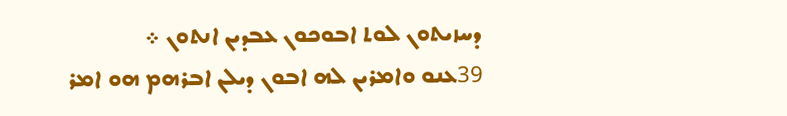ܕܚܙܝܬܘܢ ܠܘܬ ܐܒܘܟܘܢ ܥܒܕܝܢ ܐܢܬܘܢ ܀
39ܥܢܘ ܘܐܡܪܝܢ ܠܗ ܐܒܘܢ ܕܝܠܢ ܐܒܪܗܡ ܗܘ ܐܡܪ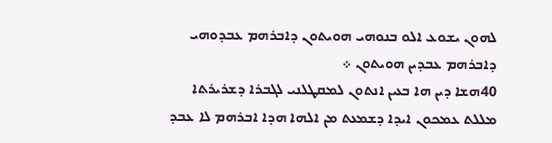ܠܗܘܢ ܝܫܘܥ ܐܠܘ ܒܢܘܗܝ ܗܘܝܬܘܢ ܕܐܒܪܗܡ ܥܒܕܘܗܝ ܕܐܒܪܗܡ ܥܒܕܝܢ ܗܘܝܬܘܢ ܀
40ܗܫܐ ܕܝܢ ܗܐ ܒܥܝܢ ܐܢܬܘܢ ܠܡܩܛܠܢܝ ܠܓܒܪܐ ܕܫܪܝܪܬܐ ܡܠܠܬ ܥܡܟܘܢ ܐܝܕܐ ܕܫܡܥܬ ܡܢ ܐܠܗܐ ܗܕܐ ܐܒܪܗܡ ܠܐ ܥܒܕ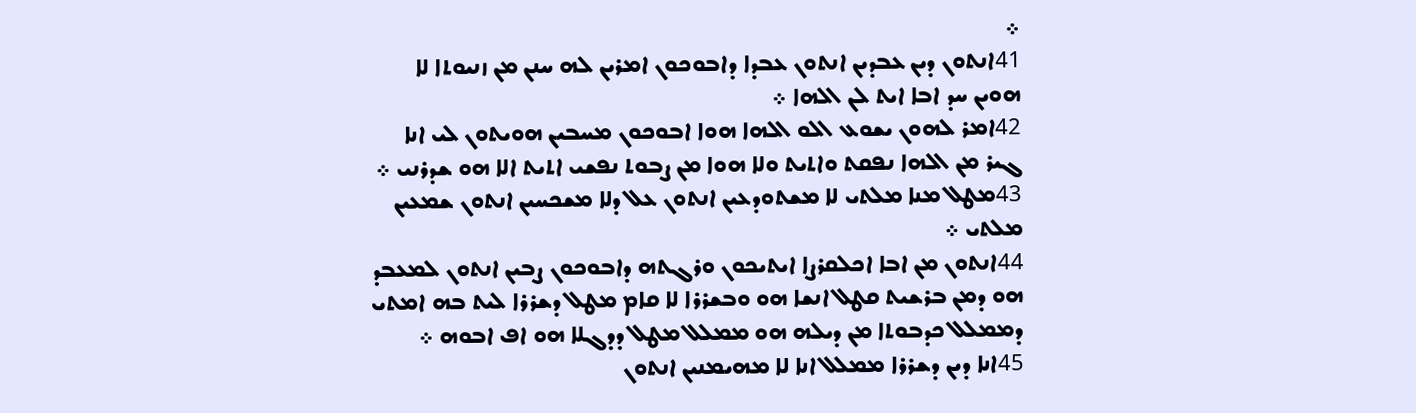܀
41ܐܢܬܘܢ ܕܝܢ ܥܒܕܝܢ ܐܢܬܘܢ ܥܒܕܐ ܕܐܒܘܟܘܢ ܐܡܪܝܢ ܠܗ ܚܢܢ ܡܢ ܙܢܝܘܬܐ ܠܐ ܗܘܝܢ ܚܕ ܐܒܐ ܐܝܬ ܠܢ ܐܠܗܐ ܀
42ܐܡܪ ܠܗܘܢ ܝܫܘܥ ܐܠܘ ܐܠܗܐ ܗܘܐ ܐܒܘܟܘܢ ܡܚܒܝܢ ܗܘܝܬܘܢ ܠܝ ܐܢܐ ܓܝܪ ܡܢ ܐܠܗܐ ܢܦܩܬ ܘܐܬܝܬ ܘܠܐ ܗܘܐ ܡܢ ܨܒܘܬ ܢܦܫܝ ܐܬܝܬ ܐܠܐ ܗܘ ܫܕܪܢܝ ܀
43ܡܛܠ ܡܢܐ ܡܠܬܝ ܠܐ ܡܫܬܘܕܥܝܢ ܐܢܬܘܢ ܥܠ ܕܠܐ ܡܫܟܚܝܢ ܐܢܬܘܢ ܫܡܥܝܢ ܡܠܬܝ ܀
44ܐܢܬܘܢ ܡܢ ܐܒܐ ܐܟܠܩܪܨܐ ܐܝܬܝܟܘܢ ܘܪܓܬܗ ܕܐܒܘܟܘܢ ܨܒܝܢ ܐܢܬܘܢ ܠܡܥܒܕ ܗܘ ܕܡܢ ܒܪܫܝܬ ܩܛܠ ܐܢܫܐ ܗܘ ܘܒܫܪܪܐ ܠܐ ܩܐܡ ܡܛܠ ܕܫܪܪܐ ܠܝܬ ܒܗ ܐܡܬܝ ܕܡܡܠܠ ܟܕܒܘܬܐ ܡܢ ܕܝܠܗ ܗܘ ܡܡܠܠ ܡܛܠ ܕܕܓܠܐ ܗܘ ܐܦ ܐܒܘܗ ܀
45ܐܢܐ ܕܝܢ ܕܫܪܪܐ ܡܡܠܠ ܐܢܐ ܠܐ ܡܗܝܡܢܝܢ ܐܢܬܘܢ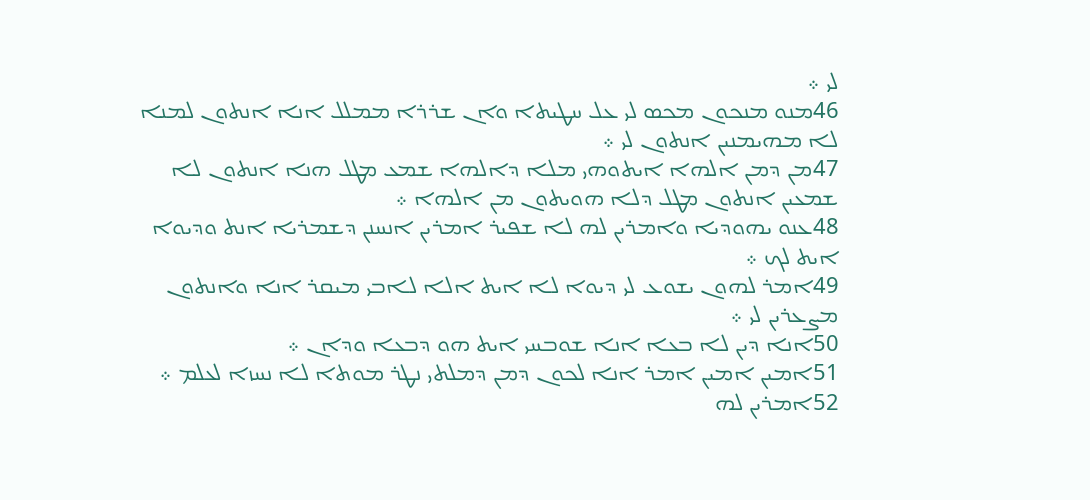ܠܝ ܀
46ܡܢܘ ܡܢܟܘܢ ܡܟܤ ܠܝ ܥܠ ܚܛܝܬܐ ܘܐܢ ܫܪܪܐ ܡܡܠܠ ܐܢܐ ܐܢܬܘܢ ܠܡܢܐ ܠܐ ܡܗܝܡܢܝܢ ܐܢܬܘܢ ܠܝ ܀
47ܡܢ ܕܡܢ ܐܠܗܐ ܐܝܬܘܗܝ ܡܠܐ ܕܐܠܗܐ ܫܡܥ ܡܛܠ ܗܢܐ ܐܢܬܘܢ ܠܐ ܫܡܥܝܢ ܐܢܬܘܢ ܡܛܠ ܕܠܐ ܗܘܝܬܘܢ ܡܢ ܐܠܗܐ ܀
48ܥܢܘ ܝܗܘܕܝܐ ܘܐܡܪܝܢ ܠܗ ܠܐ ܫܦܝܪ ܐܡܪܝܢ ܐܢܚܢܢ ܕܫܡܪܝܐ ܐܢܬ ܘܕܝܘܐ ܐܝܬ ܠܟ ܀
49ܐܡܪ ܠܗܘܢ ܝܫܘܥ ܠܝ ܕܝܘܐ ܠܐ ܐܝܬ ܐܠܐ ܠܐܒܝ ܡܝܩܪ ܐܢܐ ܘܐܢܬܘܢ ܡܨܥܪܝܢ ܠܝ ܀
50ܐܢܐ ܕܝܢ ܠܐ ܒܥܐ ܐܢܐ ܫܘܒܚܝ ܐܝܬ ܗܘ ܕܒܥܐ ܘܕܐܢ ܀
51ܐܡܝܢ ܐܡܝܢ ܐܡܪ ܐܢܐ ܠܟܘܢ ܕܡܢ ܕܡܠܬܝ ܢܛܪ ܡܘܬܐ ܠܐ ܢܚܙܐ ܠܥܠܡ ܀
52ܐܡܪܝܢ ܠܗ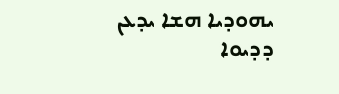ܝܗܘܕܝܐ ܗܫܐ ܝܕܥܢ ܕܕܝܘܐ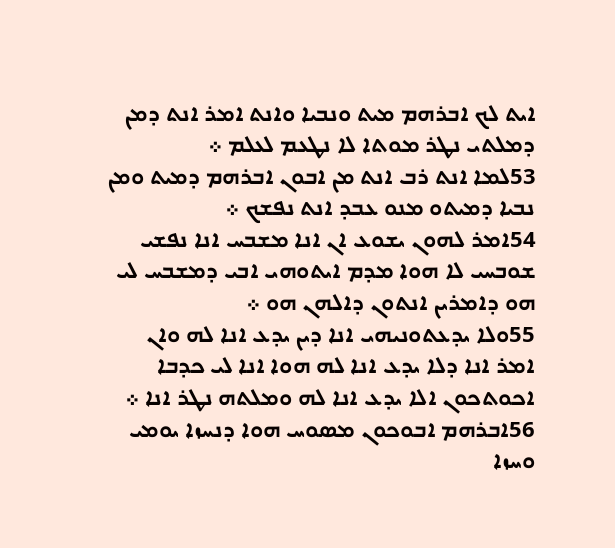ܐܝܬ ܠܟ ܐܒܪܗܡ ܡܝܬ ܘܢܒܝܐ ܘܐܢܬ ܐܡܪ ܐܢܬ ܕܡܢ ܕܡܠܬܝ ܢܛܪ ܡܘܬܐ ܠܐ ܢܛܥܡ ܠܥܠܡ ܀
53ܠܡܐ ܐܢܬ ܪܒ ܐܢܬ ܡܢ ܐܒܘܢ ܐܒܪܗܡ ܕܡܝܬ ܘܡܢ ܢܒܝܐ ܕܡܝܬܘ ܡܢܘ ܥܒܕ ܐܢܬ ܢܦܫܟ ܀
54ܐܡܪ ܠܗܘܢ ܝܫܘܥ ܐܢ ܐܢܐ ܡܫܒܚ ܐܢܐ ܢܦܫܝ ܫܘܒܚܝ ܠܐ ܗܘܐ ܡܕܡ ܐܝܬܘܗܝ ܐܒܝ ܕܡܫܒܚ ܠܝ ܗܘ ܕܐܡܪܝܢ ܐܢܬܘܢ ܕܐܠܗܢ ܗܘ ܀
55ܘܠܐ ܝܕܥܬܘܢܝܗܝ ܐܢܐ ܕܝܢ ܝܕܥ ܐܢܐ ܠܗ ܘܐܢ ܐܡܪ ܐܢܐ ܕܠܐ ܝܕܥ ܐܢܐ ܠܗ ܗܘܐ ܐܢܐ ܠܝ ܟܕܒܐ ܐܟܘܬܟܘܢ ܐܠܐ ܝܕܥ ܐܢܐ ܠܗ ܘܡܠܬܗ ܢܛܪ ܐܢܐ ܀
56ܐܒܪܗܡ ܐܒܘܟܘܢ ܡܤܘܚ ܗܘܐ ܕܢܚܙܐ ܝܘܡܝ ܘܚܙܐ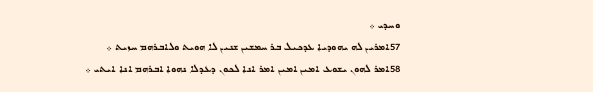ܘܚܕܝ ܀
57ܐܡܪܝܢ ܠܗ ܝܗܘܕܝܐ ܥܕܟܝܠ ܒܪ ܚܡܫܝܢ ܫܢܝܢ ܠܐ ܗܘܝܬ ܘܠܐܒܪܗܡ ܚܙܝܬ ܀
58ܐܡܪ ܠܗܘܢ ܝܫܘܥ ܐܡܝܢ ܐܡܝܢ ܐܡܪ ܐܢܐ ܠܟܘܢ ܕܥܕܠܐ ܢܗܘܐ ܐܒܪܗܡ ܐܢܐ ܐܝܬܝ ܀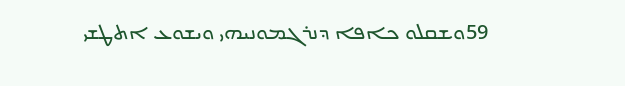59ܘܫܩܠܘ ܟܐܦܐ ܕܢܪܓܡܘܢܝܗܝ ܘܝܫܘܥ ܐܬܛܫܝ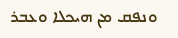ܘܢܦܩ ܡܢ ܗܝܟܠܐ ܘܥܒܪ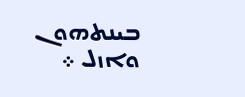ܒܝܢܬܗܘܢ ܘܐܙܠ ܀